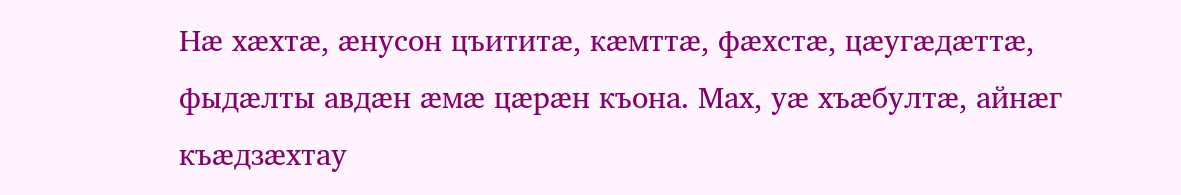Нæ хæхтæ, æнусон цъититæ, кæмттæ, фæхстæ, цæугæдæттæ, фыдæлты авдæн æмæ цæрæн къона. Мах, уæ хъæбултæ, айнæг къæдзæхтау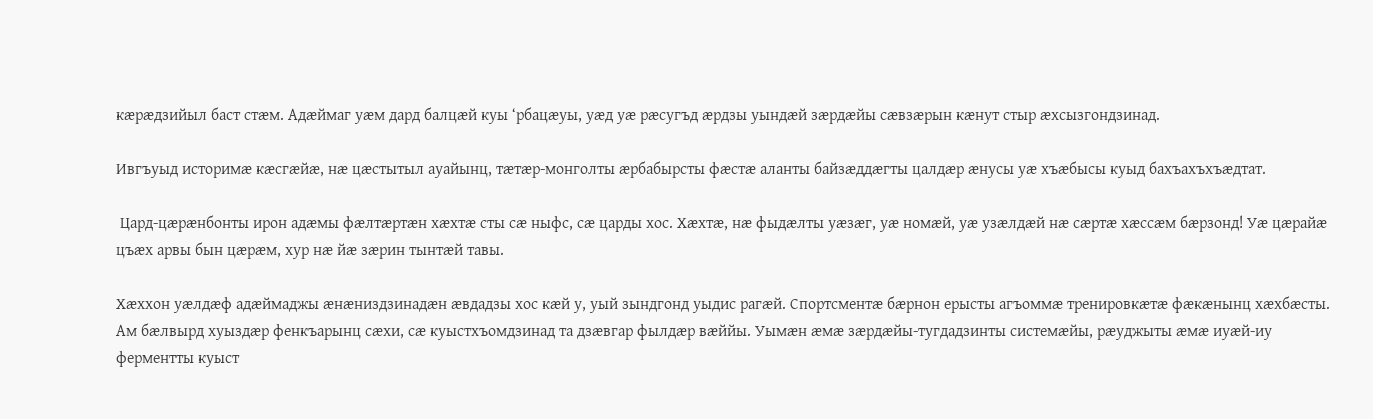кæрæдзийыл баст стæм. Адæймаг уæм дард балцæй куы ‘рбацæуы, уæд уæ рæсугъд æрдзы уындæй зæрдæйы сæвзæрын кæнут стыр æхсызгондзинад.

Ивгъуыд историмæ кæсгæйæ, нæ цæстытыл ауайынц, тæтæр-монголты æрбабырсты фæстæ аланты байзæддæгты цалдæр æнусы уæ хъæбысы куыд бахъахъхъæдтат.

 Цард-цæрæнбонты ирон адæмы фæлтæртæн хæхтæ сты сæ ныфс, сæ царды хос. Хæхтæ, нæ фыдæлты уæзæг, уæ номæй, уæ узæлдæй нæ сæртæ хæссæм бæрзонд! Уæ цæрайæ цъæх арвы бын цæрæм, хур нæ йæ зæрин тынтæй тавы.

Хӕххон уӕлдӕф адӕймаджы ӕнӕниздзинадӕн ӕвдадзы хос кӕй у, уый зындгонд уыдис рагæй. Спортсментӕ бӕрнон ерысты агъоммӕ тренировкӕтӕ фӕкӕнынц хӕхбӕсты. Ам бӕлвырд хуыздӕр фенкъарынц сӕхи, сӕ куыстхъомдзинад та дзӕвгар фылдӕр вӕййы. Уымӕн ӕмӕ зӕрдӕйы-тугдадзинты системӕйы, рӕуджыты ӕмӕ иуӕй-иу ферментты куыст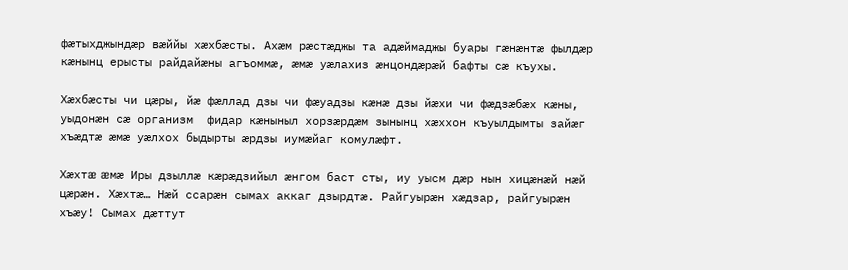фӕтыхджындӕр вӕййы хӕхбӕсты. Ахӕм рӕстӕджы та адӕймаджы буары гӕнӕнтӕ фылдӕр кӕнынц ерысты райдайӕны агъоммӕ, ӕмӕ уӕлахиз ӕнцондӕрӕй бафты сӕ къухы.

Хӕхбӕсты чи цӕры, йӕ фӕллад дзы чи фӕуадзы кӕнӕ дзы йӕхи чи фӕдзӕбӕх кӕны, уыдонæн сæ организм  фидар кӕныныл хорзӕрдӕм зынынц хӕххон къуылдымты зайӕг хъӕдтӕ ӕмӕ уӕлхох быдырты ӕрдзы иумӕйаг комулӕфт.

Хæхтæ æмæ Иры дзыллæ кæрæдзийыл æнгом баст сты, иу уысм дæр нын хицæнæй нæй цæрæн. Хæхтæ… Нæй ссарæн сымах аккаг дзырдтæ. Райгуырæн хæдзар, райгуырæн хъæу! Сымах дæттут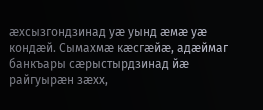æхсызгондзинад уæ уынд æмæ уæ кондæй. Сымахмæ кæсгæйæ, адæймаг банкъары сæрыстырдзинад йæ райгуырæн зæхх,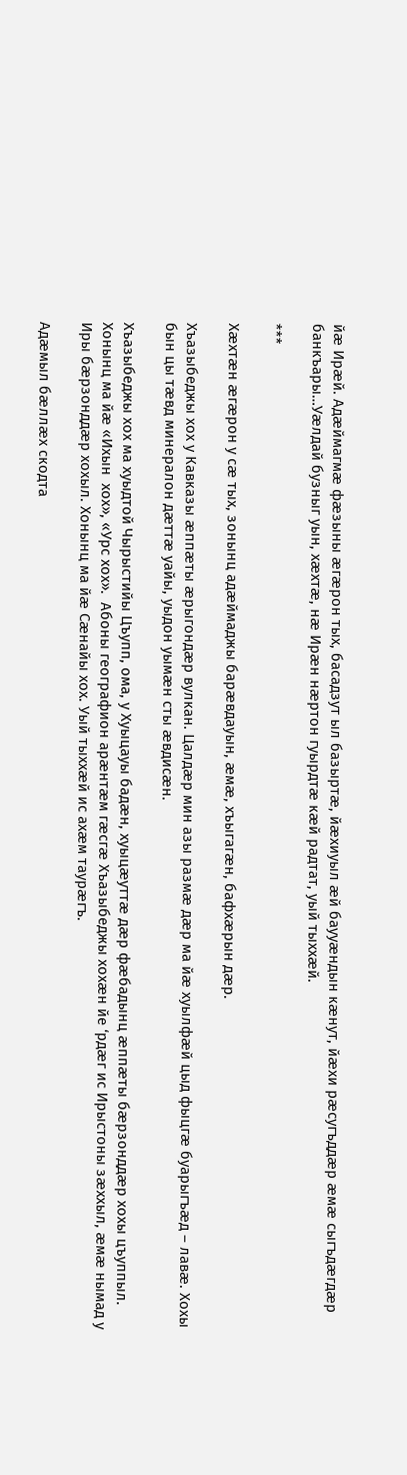йæ Ирæй. Адæймагмæ фæзыны æгæрон тых, басадзут ыл базыртæ, йæхиуыл æй баууæндын кæнут, йæхи рæсугъддæр æмæ сыгъдæгдæр банкъары…Уæлдай бузныг уын, хæхтæ, нæ Ирæн нæртон гуырдтæ кæй радтат, уый тыххæй.

***

Хæхтæн æгæрон у сæ тых, зонынц адæймаджы барæвдауын, æмæ, хъыгагæн, бафхæрын дæр.

Хъазыбеджы хох у Кавказы ӕппӕты ӕрыгондӕр вулкан. Цалдӕр мин азы размӕ дӕр ма йӕ хуылфӕй цыд фыцгӕ буарыгъӕд – лавӕ. Хохы бын цы тӕвд минералон дӕттӕ уайы, уыдон уымӕн сты ӕвдисӕн.

Хъазыбеджы хох ма хуыдтой Чырыстийы Цъупп, ома, у Хуыцауы бадӕн, хуыцӕуттӕ дӕр фӕбадынц ӕппӕты бӕрзонддӕр хохы цъуппыл. Хонынц ма йæ «Ихын  хох», «Урс хох».  Абоны географион арӕнтӕм гӕсгӕ Хъазыбеджы хохӕн йе ‘рдӕг ис Ирыстоны зӕххыл, ӕмӕ нымад у Иры бӕрзонддӕр хохыл. Хонынц ма йӕ Сӕнайы хох. Уый тыххӕй ис ахӕм таурӕгъ.

Адӕмыл бӕллӕх скодта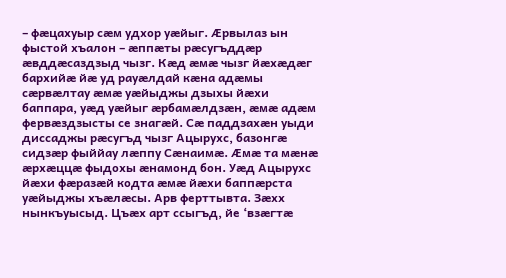– фӕцахуыр сӕм удхор уӕйыг. Ӕрвылаз ын фыстой хъалон – ӕппӕты рӕсугъддӕр ӕвддӕсаздзыд чызг. Кӕд ӕмӕ чызг йӕхӕдӕг бархийӕ йӕ уд рауӕлдай кӕна адӕмы сӕрвӕлтау ӕмӕ уӕйыджы дзыхы йӕхи баппара, уӕд уӕйыг ӕрбамӕлдзӕн, ӕмӕ адӕм фервӕздзысты се знагӕй. Сӕ паддзахӕн уыди диссаджы рӕсугъд чызг Ацырухс, базонгӕ сидзӕр фыййау лӕппу Сӕнаимӕ. Ӕмӕ та мӕнӕ ӕрхӕццӕ фыдохы ӕнамонд бон. Уӕд Ацырухс йӕхи фӕразӕй кодта ӕмӕ йӕхи баппӕрста уӕйыджы хъӕлӕсы. Арв ферттывта. Зӕхх нынкъуысыд. Цъӕх арт ссыгъд, йе ‘взӕгтӕ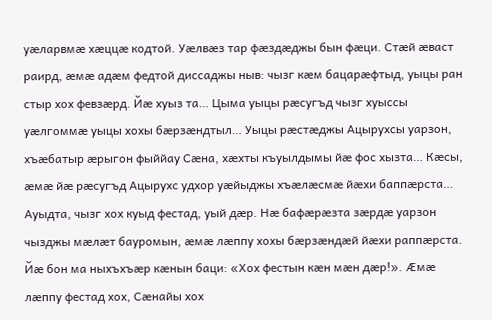уӕларвмӕ хӕццӕ кодтой. Уӕлвӕз тар фӕздӕджы бын фӕци. Стӕй ӕваст раирд, ӕмӕ адӕм федтой диссаджы ныв: чызг кӕм бацарӕфтыд, уыцы ран стыр хох февзӕрд. Йӕ хуыз та… Цыма уыцы рӕсугъд чызг хуыссы уӕлгоммӕ уыцы хохы бӕрзӕндтыл… Уыцы рӕстӕджы Ацырухсы уарзон, хъӕбатыр ӕрыгон фыййау Сӕна, хӕхты къуылдымы йӕ фос хызта… Кӕсы, ӕмӕ йӕ рӕсугъд Ацырухс удхор уӕйыджы хъӕлӕсмӕ йӕхи баппӕрста… Ауыдта, чызг хох куыд фестад, уый дӕр. Нӕ бафӕрӕзта зӕрдӕ уарзон чызджы мӕлӕт бауромын, ӕмӕ лӕппу хохы бӕрзӕндӕй йӕхи раппӕрста. Йӕ бон ма ныхъхъӕр кӕнын баци: «Хох фестын кӕн мӕн дӕр!». Ӕмӕ лӕппу фестад хох, Сӕнайы хох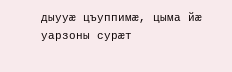дыууӕ цъуппимӕ, цыма йӕ уарзоны сурӕт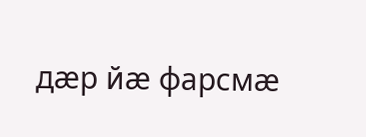дӕр йӕ фарсмӕ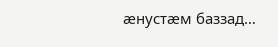ӕнустӕм баззад…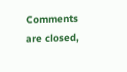Comments are closed,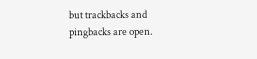but trackbacks and pingbacks are open.